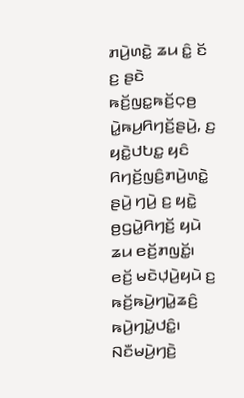ꤊꤣꤧ꤬ꤛꤢꤧ꤭ ꤘꤣ ꤢꤨ꤭ ꤢꤩ ꤢ꤬ ꤔꤢꤧ ꤒꤢꤩ꤬ꤜꤢ꤭ꤒꤢꤩ꤬ꤍ꤫ꤥ꤬ ꤣꤧ꤭ꤒꤣ꤬ꤖꤚꤢꤩ꤬ꤔꤣꤧ꤬, ꤢ꤬ ꤟꤢꤧ꤭ꤓꤝꤢ꤭ ꤟꤢꤨ ꤖꤚꤢꤩ꤬ꤜꤢꤨ꤬ꤊꤣꤧ꤬ꤛꤢꤧ꤭ ꤔꤣꤧ꤬ ꤚꤣꤧ꤬ ꤢ꤬ ꤟꤢꤧ꤭ ꤥ꤬ꤞꤣꤧ꤭ꤖꤚꤢꤩ꤬ ꤟꤣꤧ ꤘꤣ ꤕꤢꤩ꤬ꤊꤜꤢꤩ꤭꤯ ꤕꤢꤩ꤬ ꤗꤢꤧꤓ꤫ꤣꤧ꤬ꤟꤣꤧ ꤢ꤬ ꤒꤢꤩ꤬ꤒꤣꤧ꤬ꤚꤣꤧ꤭ꤘꤢꤨ꤬ ꤒꤣꤧ꤬ꤚꤣꤧ꤭ꤓꤢꤨ꤭꤯ ꤡꤢꤪꤗꤣꤧ꤬ꤚꤢꤧ꤬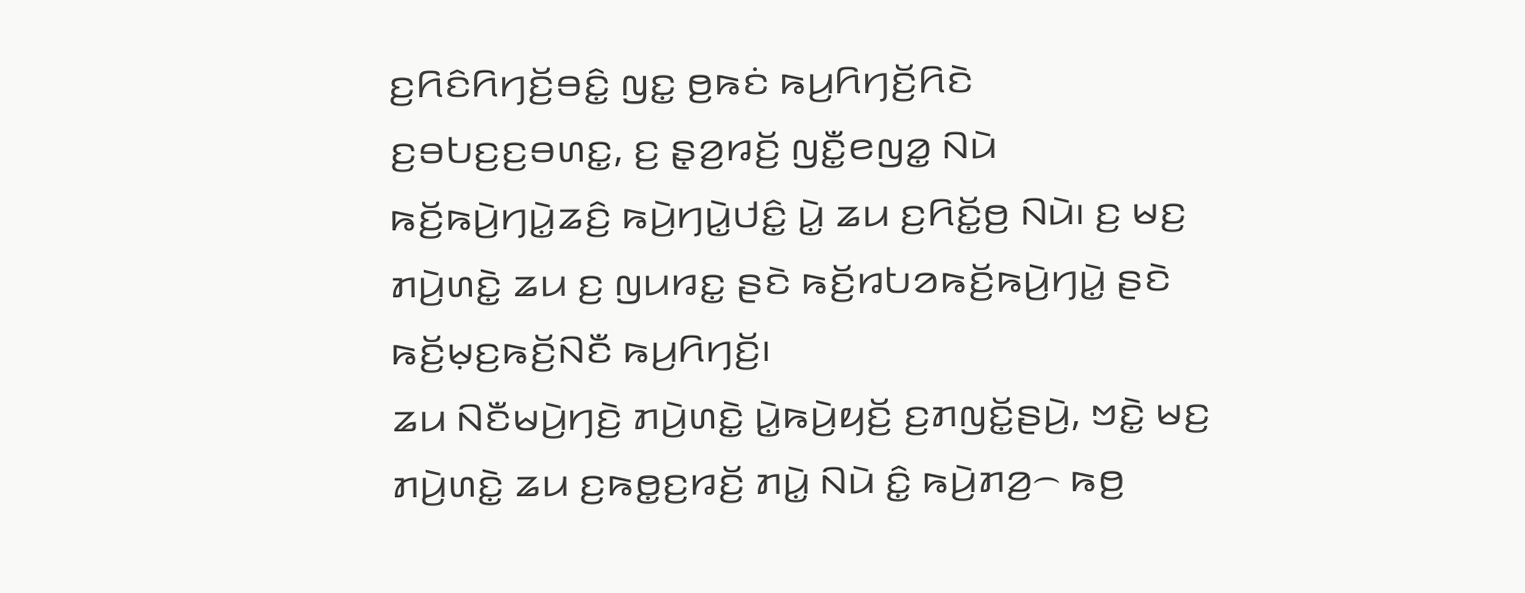ꤢ꤬ꤖꤢꤨꤖꤚꤢꤩ꤬ꤋꤢꤨ꤭ ꤜꤢ꤭ ꤥ꤬ꤒꤢꤦ ꤒꤣ꤬ꤖꤚꤢꤩ꤬ꤖꤢꤧ ꤢ꤬ꤋꤝꤢ꤬ꤢ꤬ꤋꤛꤢ꤭, ꤢ꤬ ꤔ꤫ꤤ꤬ꤙꤢꤩ꤬ ꤜꤢꤪ꤭ꤕꤜꤤ꤭ ꤡꤣꤧ ꤒꤢꤩ꤬ꤒꤣꤧ꤬ꤚꤣꤧ꤭ꤘꤢꤨ꤬ ꤒꤣꤧ꤬ꤚꤣꤧ꤭ꤓꤢꤨ꤭ ꤣꤧ꤭ ꤘꤣ ꤢ꤬ꤖꤢꤩ꤭ꤥ꤬ ꤡꤣꤧ꤯ ꤢ꤬ ꤗꤢ꤬ ꤊꤣꤧ꤬ꤛꤢꤧ꤭ ꤘꤣ ꤢ꤬ ꤜꤣꤙꤢ꤭ ꤔꤢꤧ ꤒꤢꤩ꤬ꤙꤝꤤꤒꤢꤩ꤬ꤒꤣꤧ꤬ꤚꤣꤧ꤭ ꤔꤢꤧ ꤒꤢꤩ꤬ꤗ꤫ꤢ꤬ꤒꤢꤩ꤬ꤡꤢꤪ ꤒꤣ꤬ꤖꤚꤢꤩ꤬꤯
ꤘꤣ ꤡꤢꤪꤗꤣꤧ꤬ꤚꤢꤧ꤬ ꤊꤣꤧ꤬ꤛꤢꤧ꤭ ꤣꤧ꤭ꤒꤣꤧ꤬ꤟꤢꤩ꤬ ꤢ꤬ꤊꤜꤢꤩ꤭ꤔꤣꤧ꤬, ꤠꤢꤧ꤭ ꤗꤢ꤬ ꤊꤣꤧ꤬ꤛꤢꤧ꤭ ꤘꤣ ꤢ꤬ꤒꤥ꤭ꤢ꤬ꤙꤢꤩ꤬ ꤊꤣꤧ꤭ ꤡꤣꤧ ꤢꤨ꤭ ꤒꤣꤧ꤬ꤊꤤ꤬꤮ ꤒꤥ꤬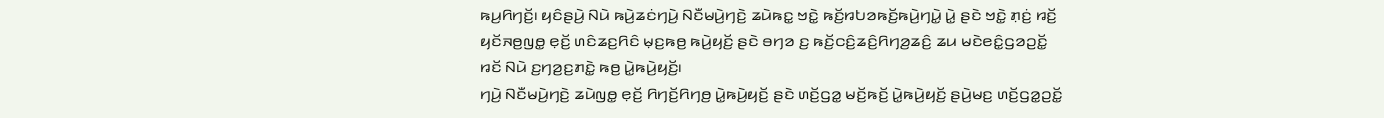ꤒꤣ꤬ꤖꤚꤢꤩ꤬꤯ ꤟꤢꤨꤔꤣꤧ꤬ ꤡꤣꤧ ꤒꤣꤧ꤬ꤘꤢꤦꤚꤣꤧ꤬ ꤡꤢꤪꤗꤣꤧ꤬ꤚꤢꤧ꤬ ꤘꤣꤧꤒꤢ꤭ ꤠꤢꤧ꤭ ꤒꤢꤩ꤬ꤙꤝꤤꤒꤢꤩ꤬ꤒꤣꤧ꤬ꤚꤣꤧ꤭ ꤣꤧ꤭ ꤔꤢꤧ ꤠꤢꤧ꤭ ꤊ꤫ꤢꤦ꤬ ꤙꤢꤩ꤬ ꤟꤢꤩꤏꤥ꤬ꤜꤥ꤭ ꤕ꤫ꤢꤩ꤬ ꤛꤢꤨꤘꤢ꤬ꤖꤢꤨ ꤗ꤫ꤢ꤬ꤒꤥ꤬ ꤒꤣꤧ꤬ꤟꤢꤩ꤬ ꤔꤢꤧ ꤋꤚꤤ ꤢ꤬ ꤒꤢꤩ꤬ꤍꤢꤨ꤬ꤘꤢꤨ꤬ꤖꤚꤤ꤬ꤘꤢꤨ꤬ ꤘꤣ ꤗꤢꤧꤕꤢꤨ꤭ꤞꤤꤑꤢꤩ꤭ ꤙꤢꤩ ꤡꤣꤧ ꤢ꤬ꤚꤤ꤬ꤢ꤬ꤊꤢꤧ꤭ ꤒꤥ꤬ ꤣꤧ꤭ꤒꤣꤧ꤬ꤟꤢꤩ꤬꤯
ꤚꤣꤧ꤬ ꤡꤢꤪꤗꤣꤧ꤬ꤚꤢꤧ꤬ ꤘꤣꤧꤜꤥ꤭ ꤕ꤫ꤢꤩ꤬ ꤖꤚꤢꤩ꤬ꤖꤚꤥ꤬ ꤣꤧ꤭ꤒꤣꤧ꤬ꤟꤢꤩ꤬ ꤔꤢꤧ ꤛꤢꤩ꤬ꤞꤤ꤭ ꤗꤢꤩ꤬ꤒꤢꤩ꤬ ꤣꤧ꤭ꤒꤣꤧ꤬ꤟꤢꤩ꤬ ꤔꤣꤧ꤬ꤗꤢ꤬ ꤛꤢꤩ꤬ꤞꤤ꤭ꤑꤢꤩ꤭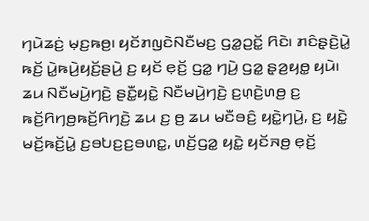ꤚꤣꤧꤘꤢꤦ꤬ ꤗ꤫ꤢ꤬ꤒꤥ꤬꤯ ꤟꤢꤩꤊꤜꤢꤧꤡꤢꤪꤗꤢ꤬ ꤞꤤ꤭ꤑꤢꤩ꤭ ꤖꤢꤧ꤯ ꤊꤢꤨꤔ꤫ꤢꤧ꤬ꤣꤧ꤭ ꤒꤢꤩ꤬ ꤣꤧ꤭ꤒꤣꤧ꤬ꤟꤢꤩ꤬ꤔꤣꤧ꤬ ꤢ꤬ ꤟꤢꤩ ꤕ꤫ꤢꤩ꤬ ꤞꤤ꤭ ꤚꤣꤧ꤬ ꤞꤤ꤭ ꤔ꤫ꤤ꤬ꤟꤥ꤭ ꤟꤣꤧ꤯ ꤘꤣ ꤡꤢꤪꤗꤣꤧ꤬ꤚꤢꤧ꤬ ꤔꤢꤪ꤭ꤟꤢꤧ꤭ ꤡꤢꤪꤗꤣꤧ꤬ꤚꤢꤧ꤬ ꤢ꤬ꤛ꤫ꤢꤧ꤬ꤛꤥ꤬ ꤢ꤬ ꤒꤢꤩ꤬ꤖꤚꤥ꤬ꤒꤢꤩ꤬ꤖꤚꤢꤧ꤬ ꤘꤣ ꤢ꤬ ꤥ꤬ ꤘꤣ ꤗꤢꤪꤋꤢꤨ꤬ ꤟꤢꤧ꤭ꤚꤣꤧ꤬, ꤢ꤬ ꤟꤢꤧ꤭ ꤗꤢꤩ꤬ꤒꤢꤩ꤬ꤣꤧ꤭ ꤢ꤬ꤋꤝꤢ꤬ꤢ꤬ꤋꤛꤢ꤭, ꤛꤢꤩ꤬ꤞꤤ꤭ ꤟꤢꤧ꤭ ꤟꤢꤩꤏꤥ꤬ ꤕ꤫ꤢꤩ꤬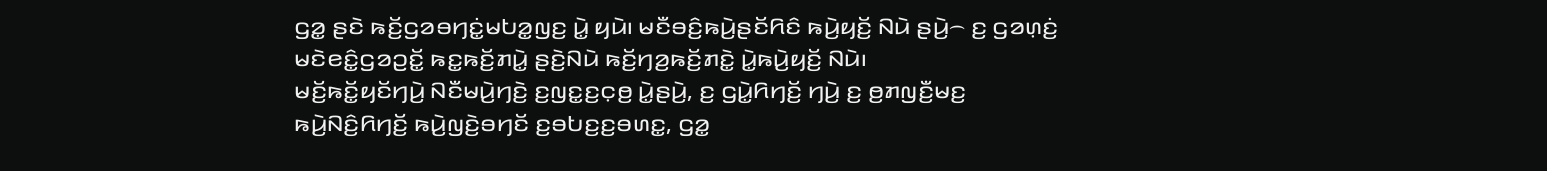ꤞꤤ꤭ ꤔꤢꤧ ꤒꤢꤩ꤬ꤞꤤꤋꤚꤢꤦ꤭ꤗꤝꤤ꤭ꤜꤢ꤬ ꤣꤧ꤭ ꤟꤣꤧ꤯ ꤗꤢꤪꤋꤢꤨ꤬ꤒꤣꤧ꤬ꤔꤢꤩꤖꤢꤨ ꤒꤣꤧ꤬ꤟꤢꤩ꤬ ꤡꤣꤧ ꤔꤣꤧ꤬꤮ ꤢ꤬ ꤞꤤꤛ꤫ꤢꤦ꤬ ꤗꤢꤧꤕꤢꤨ꤭ꤞꤤꤑꤢꤩ꤭ ꤒꤢ꤭ꤒꤢꤩ꤬ꤊꤣꤧ꤭ ꤔꤢꤧ꤬ꤡꤣꤧ ꤒꤢꤩ꤬ꤚꤤ꤬ꤒꤢꤩ꤬ꤊꤢꤧ꤭ ꤣꤧ꤭ꤒꤣꤧ꤬ꤟꤢꤩ꤬ ꤡꤣꤧ꤯
ꤗꤢꤩ꤬ꤒꤢꤩ꤭ꤟꤢꤩꤚꤣꤧ꤬ ꤡꤢꤪꤗꤣꤧ꤬ꤚꤢꤧ꤬ ꤢ꤬ꤜꤢ꤭ꤢ꤬ꤍ꤫ꤥ꤬ ꤣꤧ꤭ꤔꤣꤧ꤬, ꤢ꤬ ꤞꤣꤧ꤭ꤖꤚꤢꤩ꤬ ꤚꤣꤧ꤬ ꤢ꤬ ꤥ꤬ꤊꤜꤢꤪ꤬ꤗꤢ꤬ ꤒꤣꤧ꤬ꤡꤢꤨ꤬ꤖꤚꤢꤩ꤬ ꤒꤣꤧ꤬ꤜꤢꤧ꤬ꤋꤚꤢꤩ ꤢ꤬ꤋꤝꤢ꤬ꤢ꤬ꤋꤛꤢ꤭, ꤞꤤ꤭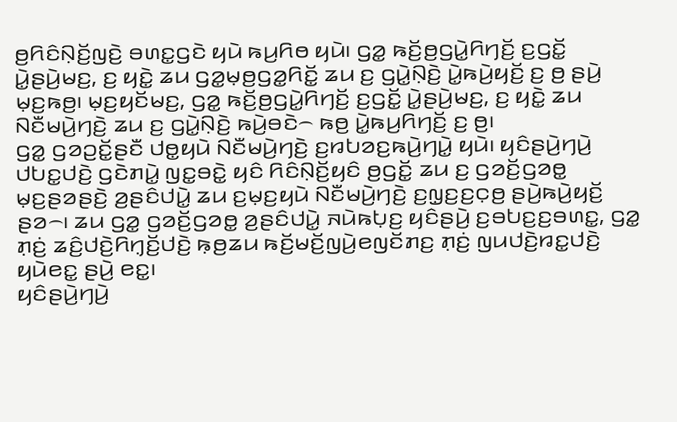ꤥ꤬ꤖꤢꤨꤡ꤫ꤢꤩ꤬ꤜꤢꤧ꤬ ꤋꤛꤢ꤭ꤞꤢꤧ ꤟꤣꤧ ꤒꤣ꤬ꤖꤥ ꤟꤣꤧ꤯ ꤞꤤ꤭ ꤒꤢꤩ꤬ꤥ꤬ꤞꤣꤧ꤭ꤖꤚꤢꤩ꤬ ꤢ꤬ꤞꤢꤩ꤭ ꤣꤧ꤭ꤔꤣꤧ꤬ꤗꤢ꤬, ꤢ꤬ ꤟꤢꤧ꤭ ꤘꤣ ꤞꤤ꤭ꤗ꤫ꤥ꤬ꤞꤤ꤭ꤖꤢꤩ꤭ ꤘꤣ ꤢ꤬ ꤞꤣꤧ꤭ꤡ꤫ꤢꤧ꤬ ꤣꤧ꤭ꤒꤣꤧ꤬ꤟꤢꤩ꤬ ꤢ꤬ ꤥ꤬ ꤔꤣꤧ꤬ ꤗ꤫ꤢ꤬ꤒꤥ꤬꤯ ꤗ꤫ꤢ꤬ꤟꤢꤩꤗꤢ꤬, ꤞꤤ꤭ ꤒꤢꤩ꤬ꤥ꤬ꤞꤣꤧ꤭ꤖꤚꤢꤩ꤬ ꤢ꤬ꤞꤢꤩ꤭ ꤣꤧ꤭ꤔꤣꤧ꤬ꤗꤢ꤬, ꤢ꤬ ꤟꤢꤧ꤭ ꤘꤣ ꤡꤢꤪꤗꤣꤧ꤬ꤚꤢꤧ꤬ ꤘꤣ ꤢ꤬ ꤞꤣꤧ꤭ꤡ꤫ꤢꤧ꤬ ꤒꤣꤧ꤬ꤋꤢꤧ꤮ ꤒꤥ꤬ ꤣꤧ꤭ꤒꤣ꤬ꤖꤚꤢꤩ꤬ ꤢ꤬ ꤥ꤬꤯
ꤞꤤ꤭ ꤞꤤꤑꤢꤩ꤭ꤔꤢꤪ ꤓꤥ꤭ꤟꤣꤧ ꤡꤢꤪꤗꤣꤧ꤬ꤚꤢꤧ꤬ ꤢ꤬ꤙꤝꤤꤢ꤬ꤒꤣꤧ꤬ꤚꤣꤧ꤭ ꤟꤣꤧ꤯ ꤟꤢꤨꤔꤣꤧ꤬ꤚꤣꤧ꤬ ꤓꤝꤢ꤭ꤓꤢꤧ꤬ ꤞꤢꤧꤊꤣꤧ꤭ ꤜꤢ꤭ꤋꤢꤧ꤭ ꤟꤢꤨ ꤖꤢꤨꤡ꤫ꤢꤩ꤬ꤟꤢꤨ ꤥ꤬ꤞꤢꤩ꤭ ꤘꤣ ꤢ꤬ ꤞꤤꤢꤩ꤬ꤞꤤꤥ꤭ ꤗ꤫ꤢ꤬ꤔꤤꤔꤢꤧ꤬ ꤤ꤬ꤔꤢꤨꤓꤣꤧ꤭ ꤘꤣ ꤢ꤬ꤗ꤫ꤢ꤬ꤟꤣꤧ ꤡꤢꤪꤗꤣꤧ꤬ꤚꤢꤧ꤬ ꤢ꤬ꤜ꤫ꤢ꤬ꤢ꤬ꤍ꤫ꤥ꤬ ꤔꤣꤧ꤬ꤒꤣꤧ꤬ꤟꤢꤩ꤬ ꤔꤤ꤮꤯ ꤘꤣ ꤞꤤ꤭ ꤞꤤꤢꤩ꤬ꤞꤤꤥ꤭ ꤤ꤬ꤔꤢꤨꤓꤣꤧ꤭ ꤏꤣꤧꤒꤝ꤫ꤢ꤬ ꤟꤢꤨꤔꤣꤧ꤬ ꤢ꤬ꤋꤝꤢ꤬ꤢ꤬ꤋꤛꤢ꤭, ꤞꤤ꤭ ꤊ꤫ꤢꤦ꤬ ꤘꤢꤨ꤬ꤓꤢꤧ꤬ꤖꤚ꤫ꤢꤩ꤬ꤓꤢꤧ꤬ ꤒ꤫ꤥ꤬ꤘꤣ ꤒꤢꤩ꤬ꤗꤢꤩ꤬ꤜꤣꤧ꤬ꤕꤜꤢꤩꤊꤢ꤬ ꤊ꤫ꤢꤦ꤬ ꤜꤣꤓꤢꤧ꤬ꤙꤢ꤭ꤓꤢꤧ꤬ ꤟꤣꤧꤕꤢ꤭ ꤔꤣꤧ꤬ ꤕꤢ꤭꤯
ꤟꤢꤨꤔꤣꤧ꤬ꤚꤣꤧ꤬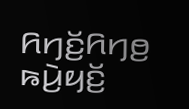ꤖꤚꤢꤩ꤬ꤖꤚꤥ꤬ ꤒꤣꤧ꤬ꤟꤢꤩ꤬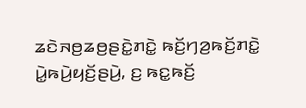ꤘꤢꤧꤏꤥ꤬ꤘꤥ꤬ꤔꤢꤧ꤭ꤊꤢꤧ꤭ ꤒꤢꤩ꤬ꤚꤤ꤬ꤒꤢꤩ꤬ꤊꤢꤧ꤭ ꤣꤧ꤭ꤒꤣꤧ꤬ꤟꤢꤩ꤬ꤔꤣꤧ꤬, ꤢ꤬ ꤒꤢ꤭ꤒꤢꤩ꤬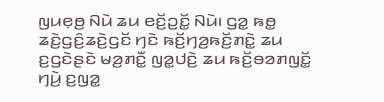ꤜꤣꤕ꤫ꤥ꤬ ꤡꤣꤧ ꤘꤣ ꤕꤢꤩ꤬ꤑꤢꤩ꤭ ꤡꤣꤧ꤯ ꤞꤤ꤭ ꤒꤥ꤭ ꤘꤢꤧ꤬ꤞꤢꤨ꤬ꤘꤢꤧ꤬ꤞꤢꤩ ꤚꤢꤧ ꤒꤢꤩ꤬ꤚꤤ꤬ꤒꤢꤩ꤬ꤊꤢꤧ꤭ ꤘꤣ ꤢ꤬ꤞꤢꤧꤔꤢꤧ ꤗꤤ꤬ꤊꤢꤪ꤭ ꤜꤤ꤭ꤓꤢꤧ꤬ ꤘꤣ ꤒꤢꤩ꤬ꤋꤤꤊꤜꤢꤩ꤭ ꤚꤣꤧ꤬ ꤢ꤬ꤜꤤ꤭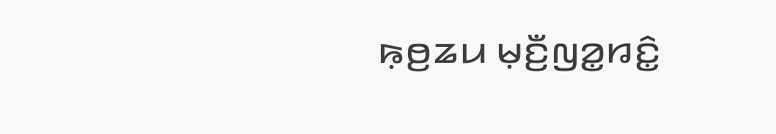ꤒ꤫ꤥ꤬ꤘꤣ ꤗ꤫ꤢꤪ꤬ꤜꤤ꤭ꤙꤢꤨ꤭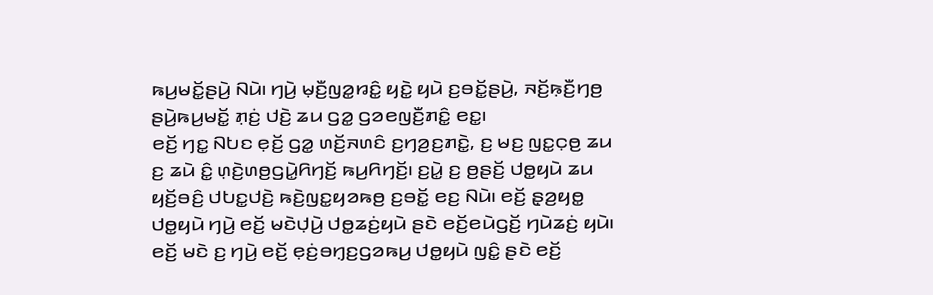ꤒꤣ꤬ꤗꤢꤩ꤭ꤔꤣꤧ꤬ ꤡꤣꤧ꤯ ꤚꤣꤧ꤬ ꤗ꤫ꤢꤪ꤬ꤜꤤ꤭ꤙꤢꤨ꤭ ꤟꤢꤧ꤭ ꤟꤣꤧ ꤢ꤬ꤋꤢꤩ꤭ꤔꤣꤧ꤬, ꤏꤢꤩ꤬ꤒ꤫ꤢꤪ꤬ꤚꤥ꤬ ꤔꤣꤧ꤬ꤒꤣ꤬ꤗꤢꤩ꤭ ꤊ꤫ꤢꤦ꤬ ꤓꤢꤧ꤬ ꤘꤣ ꤞꤤ꤭ ꤞꤤꤕꤜꤢꤪ꤬ꤊꤢꤨ꤭ ꤕꤢ꤭꤯
ꤕꤢꤩ꤬ ꤚꤢ꤭ ꤡꤝꤢ ꤕ꤫ꤢꤩ꤬ ꤞꤤ꤭ ꤛꤢꤩ꤬ꤏꤛꤢꤨ ꤢ꤬ꤚꤤ꤬ꤢ꤬ꤊꤢꤧ꤭, ꤢ꤬ ꤗꤢ꤬ ꤜꤢ꤭ꤍ꤫ꤥ꤬ ꤘꤣ ꤢ꤬ ꤘꤣꤧ ꤢꤨ꤭ ꤛ꤫ꤢꤧ꤬ꤛꤥ꤬ꤞꤣꤧ꤭ꤖꤚꤢꤩ꤬ ꤒꤣ꤬ꤖꤚꤢꤩ꤬꤯ ꤢ꤬ꤣꤧ꤭ ꤢ꤬ ꤥ꤬ꤔꤢꤩ꤬ ꤓꤥ꤭ꤟꤣꤧ ꤘꤣ ꤟꤢꤩ꤬ꤋꤢꤨ꤬ ꤓꤝꤢ꤭ꤓꤢꤧ꤬ ꤒꤢꤧ꤬ꤜꤢ꤭ꤟꤤꤒꤥ꤬ ꤢ꤬ꤋꤢꤩ꤭ ꤕꤢ꤬ ꤡꤣꤧ꤯ ꤕꤢꤩ꤬ ꤔ꤫ꤤ꤬ꤟꤥ꤭ ꤓꤥ꤭ꤟꤣꤧ ꤚꤣꤧ꤬ ꤕꤢꤩ꤬ ꤗꤢꤧꤓ꤫ꤣꤧ꤬ ꤓꤥ꤭ꤘꤢꤦ꤬ꤟꤣꤧ ꤔꤢꤧ ꤕꤢꤩ꤬ꤕꤣꤧꤞꤢꤩ꤬ ꤚꤣꤧꤘꤢꤦ꤬ ꤟꤣꤧ꤯ ꤕꤢꤩ꤬ ꤗꤢꤧ ꤢ꤬ ꤚꤣꤧ꤬ ꤕꤢꤩ꤬ ꤕ꤫ꤢꤦ꤬ꤋꤚ꤫ꤢ꤬ꤞꤤꤒꤣ꤬ ꤓꤥ꤭ꤟꤣꤧ ꤜꤢꤨ꤭ ꤔꤢꤧ ꤕꤢꤩ꤬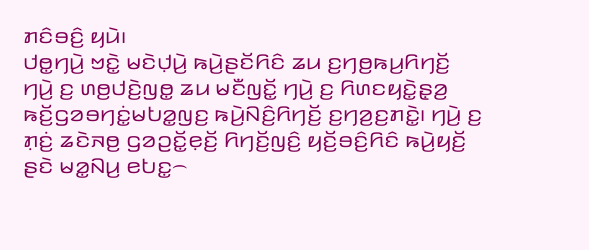ꤊꤢꤨꤋꤢꤨ꤬ ꤟꤣꤧ꤯
ꤓꤥ꤭ꤚꤣꤧ꤬ ꤠꤢꤧ꤭ ꤗꤢꤧꤓ꤫ꤣꤧ꤬ ꤒꤣꤧ꤬ꤔꤢꤩꤖꤢꤨ ꤘꤣ ꤢ꤬ꤚꤥ꤬ꤒꤣ꤬ꤖꤚꤢꤩ꤬ ꤚꤣꤧ꤬ ꤢ꤬ ꤛꤥ꤬ꤓꤢꤧ꤬ꤜꤥ꤭ ꤘꤣ ꤗꤢꤪꤜꤢꤩ꤭ ꤚꤣꤧ꤬ ꤢ꤬ ꤖꤛꤢꤟꤢꤧ꤭ꤔ꤫ꤤ꤬ ꤒꤢꤩ꤬ꤞꤤꤋꤚꤢꤦ꤭ꤗꤝꤤ꤭ꤜꤢ꤬ ꤒꤣꤧ꤬ꤡꤢꤨ꤬ꤖꤚꤢꤩ꤬ ꤢ꤬ꤚꤤ꤬ꤢ꤬ꤊꤢꤧ꤭꤯ ꤚꤣꤧ꤬ ꤢ꤬ ꤊ꤫ꤢꤦ꤬ ꤘꤢꤧꤏꤥ꤬ ꤞꤤꤑꤢꤩ꤭ꤕ꤫ꤢꤩ꤬ ꤖꤚꤢꤩ꤬ꤜꤢꤨ꤬ ꤟꤢꤩ꤬ꤋꤢꤨ꤬ꤖꤢꤨ ꤒꤣꤧ꤬ꤟꤢꤩ꤬ ꤔꤢꤧ ꤗꤤ꤭ꤡꤣ꤬ ꤕꤝꤢ꤭꤮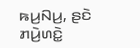ꤒꤣ꤬ꤡꤣ꤬, ꤔꤢꤧ ꤊꤣꤧ꤬ꤛꤢꤧ꤭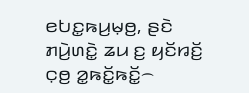ꤕꤝꤢ꤭ꤒꤣ꤬ꤗ꤫ꤥ꤬, ꤔꤢꤧ ꤊꤣꤧ꤬ꤛꤢꤧ꤭ ꤘꤣ ꤢ꤬ ꤟꤢꤩꤙꤢꤩ꤬ ꤍ꤫ꤥ꤬ ꤤ꤭ꤒꤢꤩ꤭ꤒꤢꤩ꤭꤮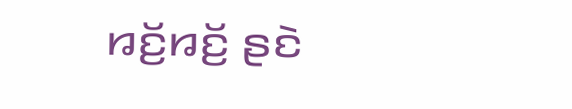ꤙꤢꤩ꤬ꤙꤢꤩ꤬ ꤔꤢꤧ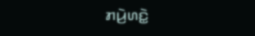ꤊꤣꤧ꤬ꤛꤢꤧ꤭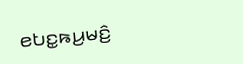ꤕꤝꤢ꤭ꤒꤣ꤬ꤗꤢꤨ꤬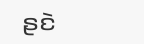ꤔꤢꤧ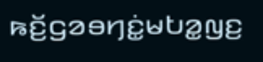ꤒꤢꤩ꤬ꤞꤤꤋꤚꤢꤦ꤭ꤗꤝꤤ꤭ꤜꤢ꤬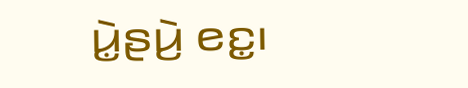ꤣꤧ꤭ꤔꤣꤧ꤬ ꤕꤢ꤭꤯